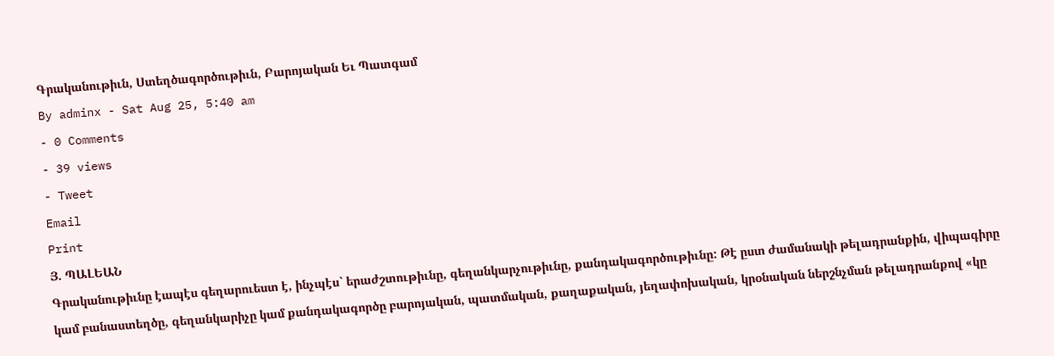Գրականութիւն, Ստեղծագործութիւն, Բարոյական Եւ Պատգամ
By adminx - Sat Aug 25, 5:40 am
- 0 Comments
- 39 views
- Tweet
Email
Print
Յ. ՊԱԼԵԱՆ
Գրականութիւնը էապէս գեղարուեստ է, ինչպէս` երաժշտութիւնը, գեղանկարչութիւնը, քանդակագործութիւնը: Թէ ըստ ժամանակի թելադրանքին, վիպագիրը կամ բանաստեղծը, գեղանկարիչը կամ քանդակագործը բարոյական, պատմական, քաղաքական, յեղափոխական, կրօնական ներշնչման թելադրանքով «կը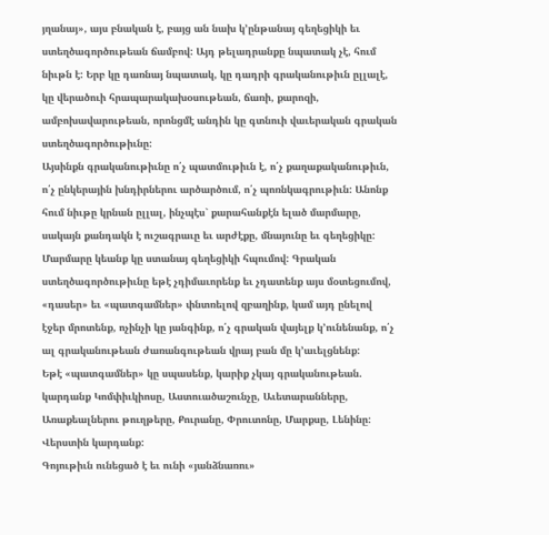յղանայ», այս բնական է, բայց ան նախ կ’ընթանայ գեղեցիկի եւ ստեղծագործութեան ճամբով: Այդ թելադրանքը նպատակ չէ, հում նիւթն է: Երբ կը դառնայ նպատակ, կը դադրի գրականութիւն ըլլալէ, կը վերածուի հրապարակախօսութեան, ճառի, քարոզի, ամբոխավարութեան, որոնցմէ անդին կը գտնուի վաւերական գրական ստեղծագործութիւնը:
Այսինքն գրականութիւնը ո՛չ պատմութիւն է, ո՛չ քաղաքականութիւն, ո՛չ ընկերային խնդիրներու արծարծում, ո՛չ պոռնկագրութիւն: Անոնք հում նիւթը կրնան ըլլալ, ինչպէս` քարահանքէն ելած մարմարը, սակայն քանդակն է ուշագրաւը եւ արժէքը, մնայունը եւ գեղեցիկը: Մարմարը կեանք կը ստանայ գեղեցիկի հպումով: Գրական ստեղծագործութիւնը եթէ չդիմաւորենք եւ չդատենք այս մօտեցումով, «դասեր» եւ «պատգամներ» փնտռելով զբաղինք, կամ այդ ընելով էջեր մրոտենք, ոչինչի կը յանգինք, ո՛չ գրական վայելք կ’ունենանք, ո՛չ ալ գրականութեան ժառանգութեան վրայ բան մը կ’աւելցնենք:
Եթէ «պատգամներ» կը սպասենք, կարիք չկայ գրականութեան. կարդանք Կոմփիւկիոսը, Աստուածաշունչը, Աւետարանները, Առաքեալներու թուղթերը, Քուրանը, Փրուտոնը, Մարքսը, Լենինը: Վերստին կարդանք:
Գոյութիւն ունեցած է եւ ունի «յանձնառու»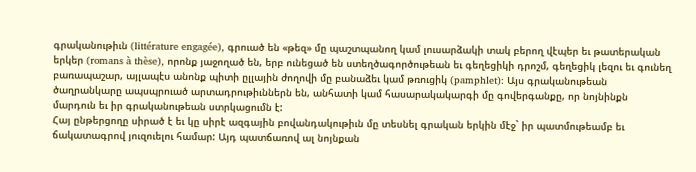գրականութիւն (littérature engagée), գրուած են «թեզ» մը պաշտպանող կամ լուսարձակի տակ բերող վէպեր եւ թատերական երկեր (romans à thèse), որոնք յաջողած են, երբ ունեցած են ստեղծագործութեան եւ գեղեցիկի դրոշմ, գեղեցիկ լեզու եւ գունեղ բառապաշար, այլապէս անոնք պիտի ըլլային ժողովի մը բանաձեւ կամ թռուցիկ (pamphlet): Այս գրականութեան ծաղրանկարը ապսպրուած արտադրութիւններն են, անհատի կամ հասարակակարգի մը գովերգանքը, որ նոյնինքն մարդուն եւ իր գրականութեան ստրկացումն է:
Հայ ընթերցողը սիրած է եւ կը սիրէ ազգային բովանդակութիւն մը տեսնել գրական երկին մէջ` իր պատմութեամբ եւ ճակատագրով յուզուելու համար: Այդ պատճառով ալ նոյնքան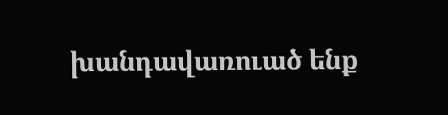խանդավառուած ենք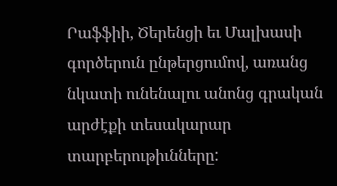Րաֆֆիի, Ծերենցի եւ Մալխասի գործերուն ընթերցումով, առանց նկատի ունենալու անոնց գրական արժէքի տեսակարար տարբերութիւնները: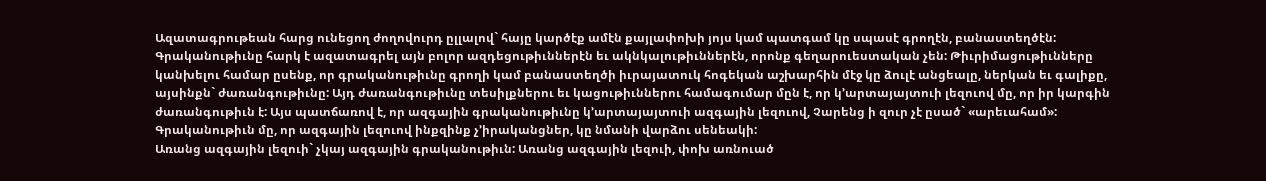Ազատագրութեան հարց ունեցող ժողովուրդ ըլլալով` հայը կարծէք ամէն քայլափոխի յոյս կամ պատգամ կը սպասէ գրողէն, բանաստեղծէն:
Գրականութիւնը հարկ է ազատագրել այն բոլոր ազդեցութիւններէն եւ ակնկալութիւններէն, որոնք գեղարուեստական չեն: Թիւրիմացութիւնները կանխելու համար ըսենք, որ գրականութիւնը գրողի կամ բանաստեղծի իւրայատուկ հոգեկան աշխարհին մէջ կը ձուլէ անցեալը, ներկան եւ գալիքը, այսինքն` ժառանգութիւնը: Այդ ժառանգութիւնը տեսիլքներու եւ կացութիւններու համագումար մըն է, որ կ’արտայայտուի լեզուով մը, որ իր կարգին ժառանգութիւն է: Այս պատճառով է, որ ազգային գրականութիւնը կ’արտայայտուի ազգային լեզուով, Չարենց ի զուր չէ ըսած` «արեւահամ»: Գրականութիւն մը, որ ազգային լեզուով ինքզինք չ’իրականցներ, կը նմանի վարձու սենեակի:
Առանց ազգային լեզուի` չկայ ազգային գրականութիւն: Առանց ազգային լեզուի, փոխ առնուած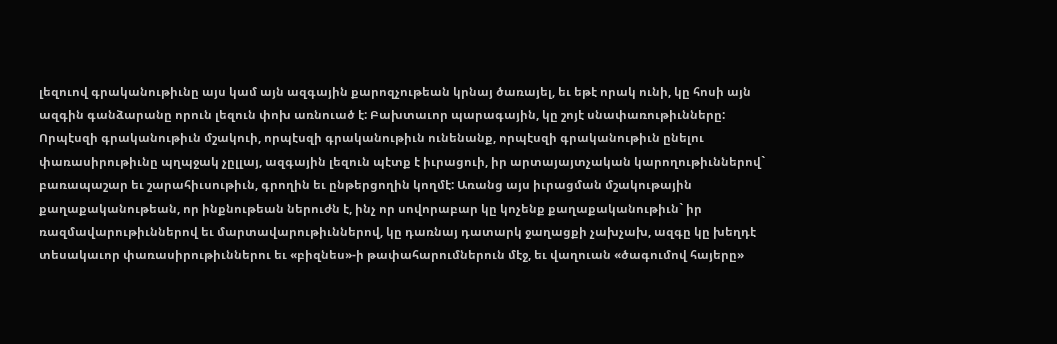լեզուով գրականութիւնը այս կամ այն ազգային քարոզչութեան կրնայ ծառայել, եւ եթէ որակ ունի, կը հոսի այն ազգին գանձարանը որուն լեզուն փոխ առնուած է: Բախտաւոր պարագային, կը շոյէ սնափառութիւնները:
Որպէսզի գրականութիւն մշակուի, որպէսզի գրականութիւն ունենանք, որպէսզի գրականութիւն ընելու փառասիրութիւնը պղպջակ չըլլայ, ազգային լեզուն պէտք է իւրացուի, իր արտայայտչական կարողութիւններով` բառապաշար եւ շարահիւսութիւն, գրողին եւ ընթերցողին կողմէ: Առանց այս իւրացման մշակութային քաղաքականութեան, որ ինքնութեան ներուժն է, ինչ որ սովորաբար կը կոչենք քաղաքականութիւն` իր ռազմավարութիւններով եւ մարտավարութիւններով, կը դառնայ դատարկ ջաղացքի չախչախ, ազգը կը խեղդէ տեսակաւոր փառասիրութիւններու եւ «բիզնես»-ի թափահարումներուն մէջ, եւ վաղուան «ծագումով հայերը»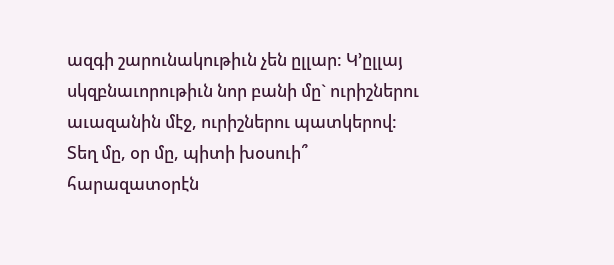ազգի շարունակութիւն չեն ըլլար: Կ’ըլլայ սկզբնաւորութիւն նոր բանի մը` ուրիշներու աւազանին մէջ, ուրիշներու պատկերով:
Տեղ մը, օր մը, պիտի խօսուի՞ հարազատօրէն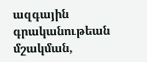ազգային գրականութեան մշակման,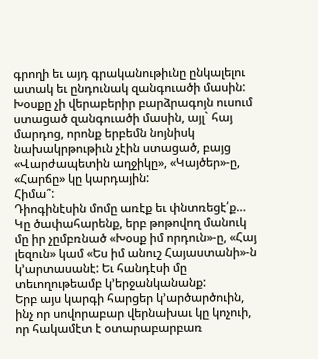գրողի եւ այդ գրականութիւնը ընկալելու ատակ եւ ընդունակ զանգուածի մասին: Խօսքը չի վերաբերիր բարձրագոյն ուսում ստացած զանգուածի մասին, այլ` հայ մարդոց, որոնք երբեմն նոյնիսկ նախակրթութիւն չէին ստացած, բայց «Վարժապետին աղջիկը», «Կայծեր»-ը, «Հարճը» կը կարդային:
Հիմա՞:
Դիոգինէսին մոմը առէք եւ փնտռեցէ՛ք…
Կը ծափահարենք, երբ թոթովող մանուկ մը իր չըմբռնած «Խօսք իմ որդուն»-ը, «Հայ լեզուն» կամ «Ես իմ անուշ Հայաստանի»-ն կ’արտասանէ: Եւ հանդէսի մը տեւողութեամբ կ’երջանկանանք:
Երբ այս կարգի հարցեր կ’արծարծուին, ինչ որ սովորաբար վերնախաւ կը կոչուի, որ հակամէտ է օտարաբարբառ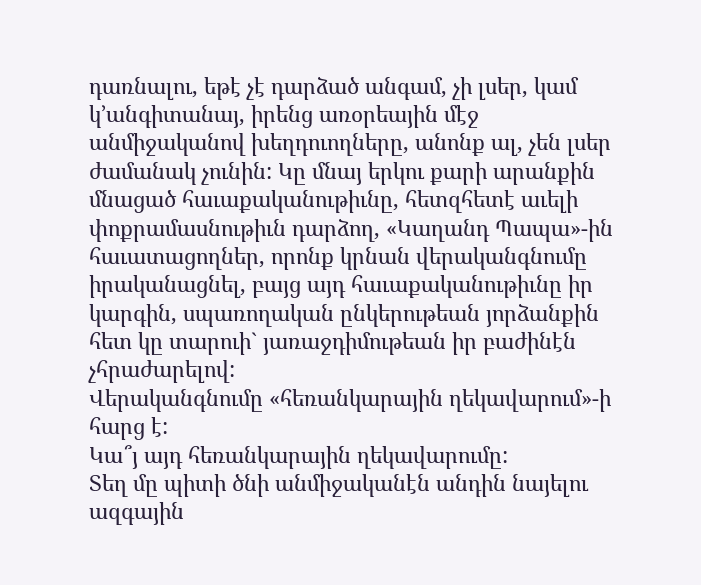դառնալու, եթէ չէ դարձած անգամ, չի լսեր, կամ կ’անգիտանայ, իրենց առօրեային մէջ անմիջականով խեղդուողները, անոնք ալ, չեն լսեր ժամանակ չունին: Կը մնայ երկու քարի արանքին մնացած հաւաքականութիւնը, հետզհետէ աւելի փոքրամասնութիւն դարձող, «Կաղանդ Պապա»-ին հաւատացողներ, որոնք կրնան վերականգնումը իրականացնել, բայց այդ հաւաքականութիւնը իր կարգին, սպառողական ընկերութեան յորձանքին հետ կը տարուի` յառաջդիմութեան իր բաժինէն չհրաժարելով:
Վերականգնումը «հեռանկարային ղեկավարում»-ի հարց է:
Կա՞յ այդ հեռանկարային ղեկավարումը:
Տեղ մը պիտի ծնի անմիջականէն անդին նայելու ազգային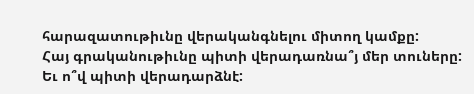հարազատութիւնը վերականգնելու միտող կամքը:
Հայ գրականութիւնը պիտի վերադառնա՞յ մեր տուները:
Եւ ո՞վ պիտի վերադարձնէ: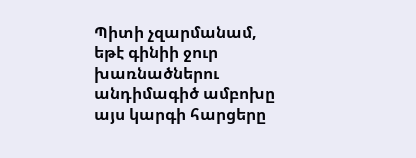Պիտի չզարմանամ, եթէ գինիի ջուր խառնածներու անդիմագիծ ամբոխը այս կարգի հարցերը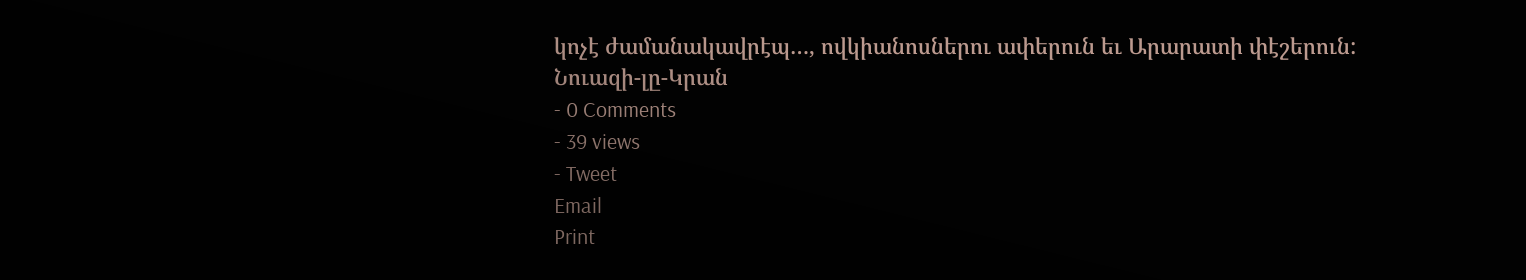կոչէ ժամանակավրէպ…, ովկիանոսներու ափերուն եւ Արարատի փէշերուն:
Նուազի-լը-Կրան
- 0 Comments
- 39 views
- Tweet
Email
Print